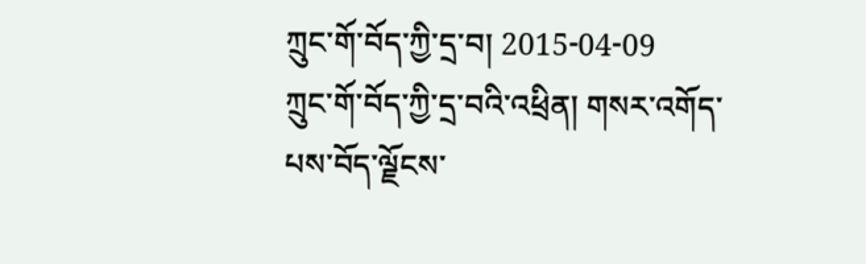ཀྲུང་གོ་བོད་ཀྱི་དྲ་བ། 2015-04-09
ཀྲུང་གོ་བོད་ཀྱི་དྲ་བའི་འཕྲིན། གསར་འགོད་པས་བོད་ལྗོངས་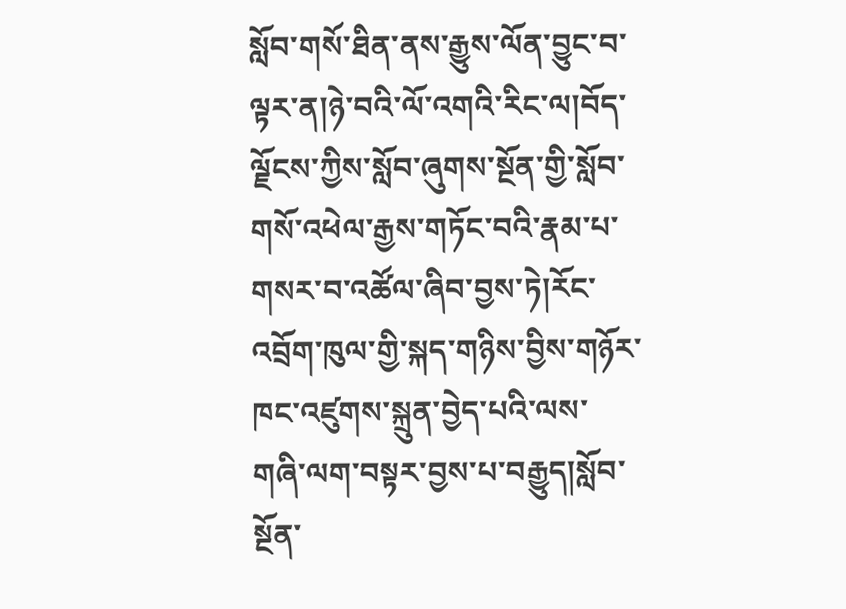སློབ་གསོ་ཐིན་ནས་རྒྱུས་ལོན་བྱུང་བ་ལྟར་ན།ཉེ་བའི་ལོ་འགའི་རིང་ལ།བོད་ལྗོངས་ཀྱིས་སློབ་ཞུགས་སྔོན་གྱི་སློབ་གསོ་འཕེལ་རྒྱས་གཏོང་བའི་རྣམ་པ་གསར་བ་འཚོལ་ཞིབ་བྱས་ཏེ།རོང་འབྲོག་ཁུལ་གྱི་སྐད་གཉིས་བྱིས་གཉོར་ཁང་འཛུགས་སྐྲུན་བྱེད་པའི་ལས་གཞི་ལག་བསྟར་བྱས་པ་བརྒྱུད།སློབ་སྔོན་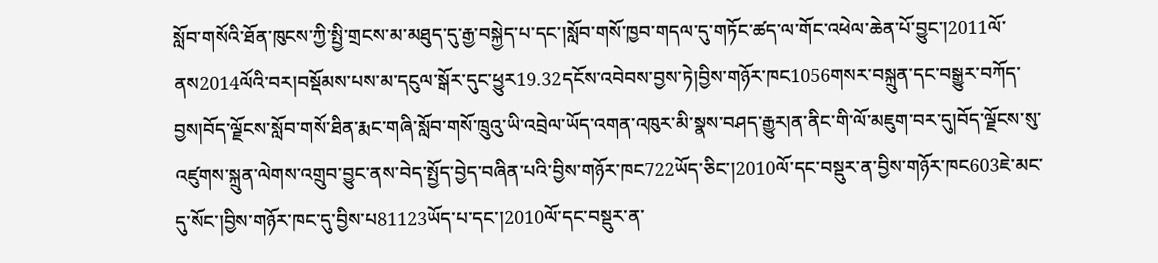སློབ་གསོའི་ཐོན་ཁུངས་ཀྱི་སྤྱི་གྲངས་མ་མཐུད་དུ་རྒྱ་བསྐྱེད་པ་དང་།སློབ་གསོ་ཁྱབ་གདལ་དུ་གཏོང་ཚད་ལ་གོང་འཕེལ་ཆེན་པོ་བྱུང་།2011ལོ་ནས2014ལོའི་བར།བསྡོམས་པས་མ་དངུལ་སྒོར་དུང་ཕྱུར19.32དངོས་འབེབས་བྱས་ཏེ།བྱིས་གཉོར་ཁང1056གསར་བསྐྲུན་དང་བསྒྱུར་བཀོད་བྱས།བོད་ལྗོངས་སློབ་གསོ་ཐིན་རྨང་གཞི་སློབ་གསོ་ཁྲུའུ་ཡི་འབྲེལ་ཡོད་འགན་འཁུར་མི་སྣས་བཤད་རྒྱུར།ན་ནིང་གི་ལོ་མཇུག་བར་དུ།བོད་ལྗོངས་སུ་འཛུགས་སྐྲུན་ལེགས་འགྲུབ་བྱུང་ནས་བེད་སྤྱོད་བྱེད་བཞིན་པའི་བྱིས་གཉོར་ཁང722ཡོད་ཅིང་།2010ལོ་དང་བསྡུར་ན་བྱིས་གཉོར་ཁང603ཇེ་མང་དུ་སོང་།བྱིས་གཉོར་ཁང་དུ་བྱིས་པ81123ཡོད་པ་དང་།2010ལོ་དང་བསྡུར་ན་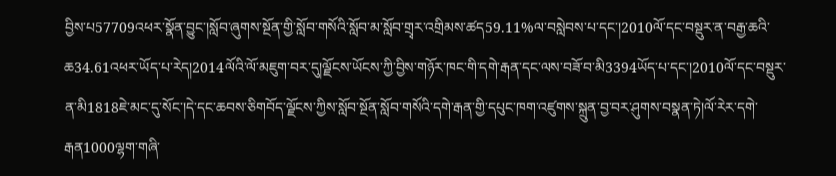བྱིས་པ57709འཕར་སྣོན་བྱུང་།སློབ་ཞུགས་སྔོན་གྱི་སློབ་གསོའི་སློབ་མ་སློབ་གྲྭར་འགྲིམས་ཚད59.11%ལ་བསླེབས་པ་དང་།2010ལོ་དང་བསྡུར་ན་བརྒྱ་ཆའི་ཆ34.61འཕར་ཡོད་པ་རེད།2014ལོའི་ལོ་མཇུག་བར་དུ།ལྗོངས་ཡོངས་ཀྱི་བྱིས་གཉོར་ཁང་གི་དགེ་རྒན་དང་ལས་བཟོ་བ་མི3394ཡོད་པ་དང་།2010ལོ་དང་བསྡུར་ན་མི1818ཇེ་མང་དུ་སོང་།དེ་དང་ཆབས་ཅིགབོད་ལྗོངས་ཀྱིས་སློབ་སྔོན་སློབ་གསོའི་དགེ་རྒན་གྱི་དཔུང་ཁག་འཛུགས་སྐྲུན་བྱ་བར་ཤུགས་བསྣན་ཏེ།ལོ་རེར་དགེ་རྒན1000ལྷག་གཞི་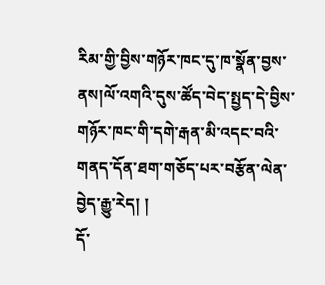རིམ་གྱི་བྱིས་གཉོར་ཁང་དུ་ཁ་སྣོན་བྱས་ནས།ལོ་འགའི་དུས་ཚོད་བེད་སྤྱད་དེ་བྱིས་གཉོར་ཁང་གི་དགེ་རྒན་མི་འདང་བའི་གནད་དོན་ཐག་གཅོད་པར་བརྩོན་ལེན་བྱེད་རྒྱུ་རེད། །
དོ་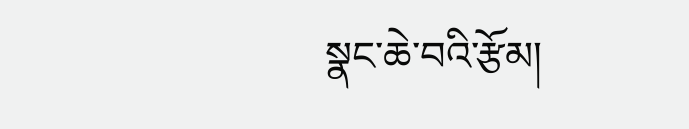སྣང་ཆེ་བའི་རྩོམ།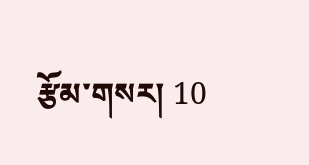རྩོམ་གསར། 10